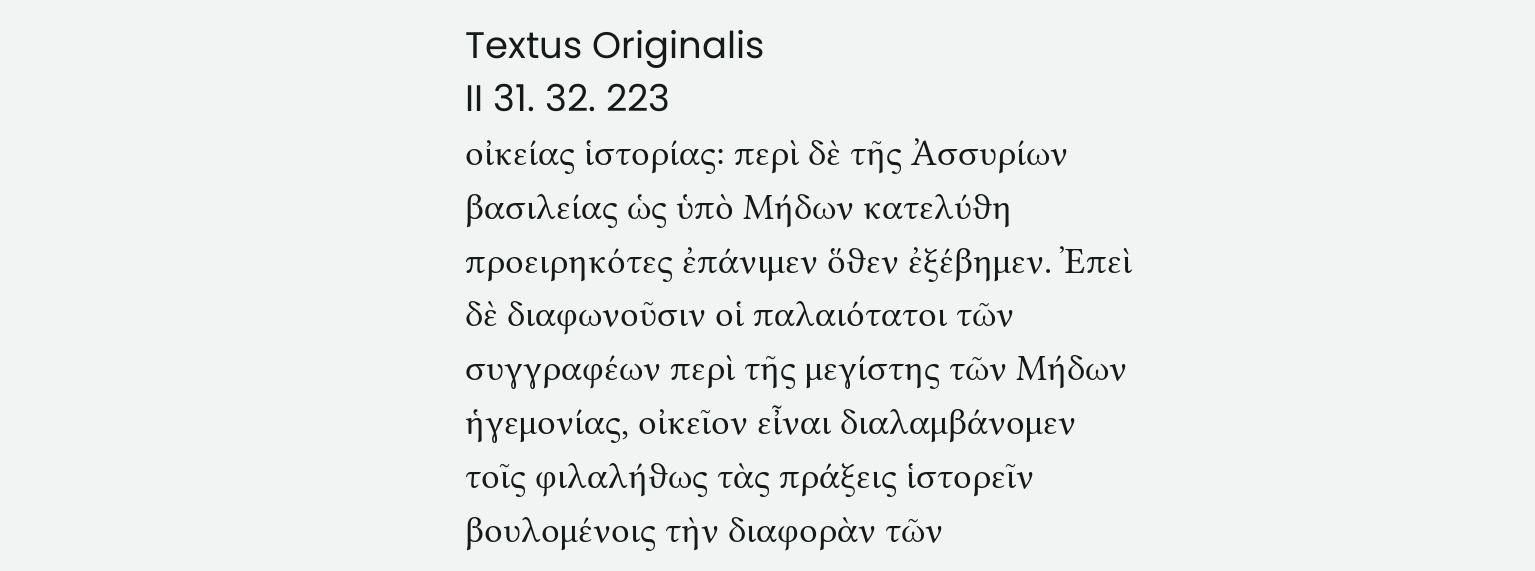Textus Originalis
II 31. 32. 223
οἰκείας ἱστορίας: περὶ δὲ τῆς Ἀσσυρίων βασιλείας ὡς ὑπὸ Μήδων κατελύϑη προειρηκότες ἐπάνιμεν ὅϑεν ἐξέβημεν. Ἐπεὶ δὲ διαφωνοῦσιν οἱ παλαιότατοι τῶν συγγραφέων περὶ τῆς μεγίστης τῶν Μήδων ἡγεμονίας, οἰκεῖον εἶναι διαλαμβάνομεν τοῖς φιλαλήϑως τὰς πράξεις ἱστορεῖν βουλομένοις τὴν διαφορὰν τῶν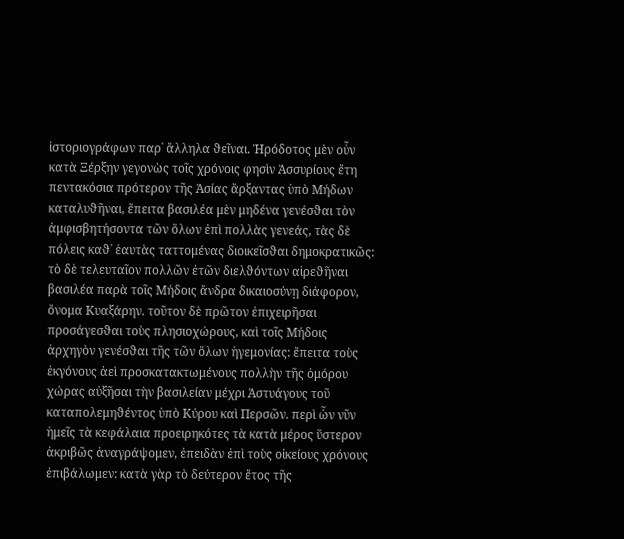ἱστοριογράφων παρ᾽ ἄλληλα ϑεῖναι. Ἡρόδοτος μὲν οὖν κατὰ Ξέρξην γεγονὼς τοῖς χρόνοις φησὶν Ἀσσυρίους ἔτη πεντακόσια πρότερον τῆς Ἀσίας ἄρξαντας ὑπὸ Μήδων καταλυϑῆναι, ἔπειτα βασιλέα μὲν μηδένα γενέσϑαι τὸν ἀμφισβητήσοντα τῶν ὅλων ἐπὶ πολλὰς γενεάς, τὰς δὲ πόλεις καϑ᾽ ἑαυτὰς ταττομένας διοικεῖσϑαι δημοκρατικῶς: τὸ δὲ τελευταῖον πολλῶν ἐτῶν διελϑόντων αἱρεϑῆναι βασιλέα παρὰ τοῖς Μήδοις ἄνδρα δικαιοσύνῃ διάφορον, ὄνομα Κυαξάρην. τοῦτον δὲ πρῶτον ἐπιχειρῆσαι προσάγεσϑαι τοὺς πλησιοχώρους, καὶ τοῖς Μήδοις ἀρχηγὸν γενέσϑαι τῆς τῶν ὅλων ἡγεμονίας: ἔπειτα τοὺς ἐκγόνους ἀεὶ προσκατακτωμένους πολλὴν τῆς ὁμόρου χώρας αὐξῆσαι τὴν βασιλείαν μέχρι Ἀστυάγους τοῦ καταπολεμηϑέντος ὑπὸ Κύρου καὶ Περσῶν. περὶ ὧν νῦν ἡμεῖς τὰ κεφάλαια προειρηκότες τὰ κατὰ μέρος ὕστερον ἀκριβῶς ἀναγράψομεν, ἐπειδὰν ἐπὶ τοὺς οἰκείους χρόνους ἐπιβάλωμεν: κατὰ γὰρ τὸ δεύτερον ἔτος τῆς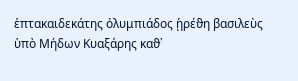ἑπτακαιδεκάτης ὀλυμπιάδος ᾑρέϑη βασιλεὺς ὑπὸ Μήδων Κυαξάρης καϑ᾽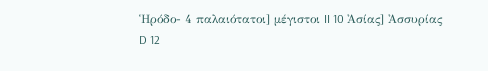Ἡρόδο- 4 παλαιότατοι] μέγιστοι II 10 Ἀσίας] Ἀσσυρίας D 12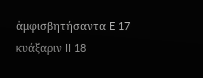ἀμφισβητήσαντα E 17 κυάξαριν II 18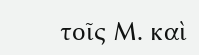τοῖς Μ. καὶ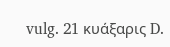vulg. 21 κυάξαρις D.